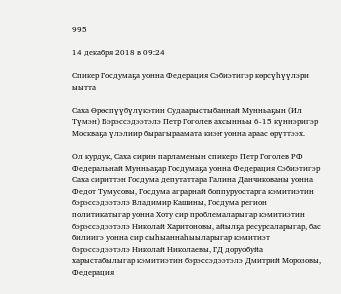995

14 декабря 2018 в 09:24

Спикер Госдумаҕа уонна Федерация Сэбиэтигэр көрсүһүүлэри ыытта

Саха Өрөспүүбүлүкэтин Судаарыстыбаннай Мунньаҕын (Ил Түмэн) Бэрэссэдээтэлэ Петр Гоголев ахсынньы 6-15 күннэригэр Москваҕа үлэлиир бырагыраамата киэҥ уонна араас өрүттээх.

Ол курдук, Саха сирин парламенын спикерэ Петр Гоголев РФ Федеральнай Мунньаҕар Госдумаҕа уонна Федерация Сэбиэтигэр Саха сириттэн Госдума депутаттара Галина Данчикованы уонна Федот Тумусовы, Госдума аграрнай боппуруостарга кэмитиэтин бэрэссэдээтэлэ Владимир Кашины, Госдума регион политикатыгар уонна Хоту сир проблемаларыгар кэмитиэтин бэрэссэдээтэлэ Николай Харитоновы, айылҕа ресурсаларыгар, бас билиигэ уонна сир сыһыаннаһыыларыгар кэмитиэт бэрэссэдээтэлэ Николай Николаевы, ГД доруобуйа харыстабылыгар кэмитиэтин бэрэссэдээтэлэ Дмитрий Морозовы, Федерация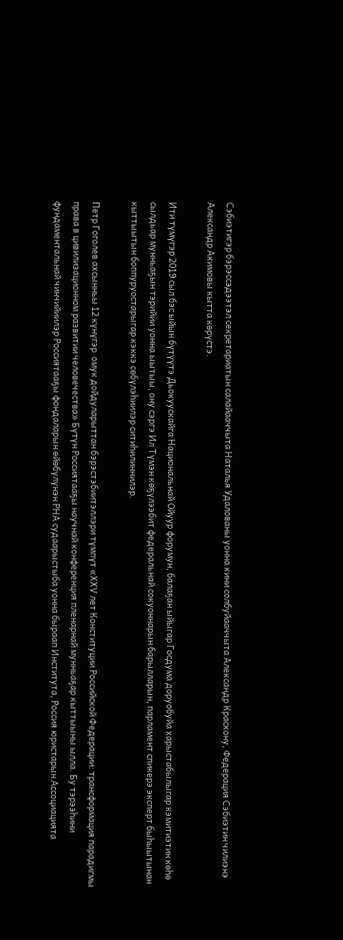Сэбиэтигэр бэрэссэдээтэл секретариатын салайааччыта Наталья Удалованы уонна кини солбуйааччыта Александр Краскону, Федерация Сэбиэтин чилиэнэ Александр Акимовы кытта көрүстэ.

Ити түмүгэр 2019 сыл бэс ыйын бүтүүтэ Дьокуускайга Национальнай Ойуур форумун, балаҕан ыйыгар Госдума доруобуйа харыстабылыгар кэмитиэтин көһө сылдьар мунньаҕын тэрийии уонна ыытыы, ону сэргэ Ил Түмэн көҕүлээбит федеральнай сокуоннарын барылларын, парламент спикерэ эксперт быһыытынан кыттыытын боппуруостарыгар кэккэ сөбүлэһиилэр ситиһилиннилэр.

Петр Гоголев ахсынньы 12 күнүгэр  омук дойдуларыттан бэрэстэбиитэллэри түмпүт «XXV лет Конституции Российской Федерации: трансформация парадигмы права в цивилизационном развитии человечества» Бүтүн Россиятааҕы научнай конференция пленарнай мунньаҕар кыттыыны ылла. Бу тэрээһини фундаментальнай чинчийиилэр Россиятааҕы фондаларын өйөбүлүнэн РНА судаарыстыба уонна быраап Института, Россия юристарын Ассоциацията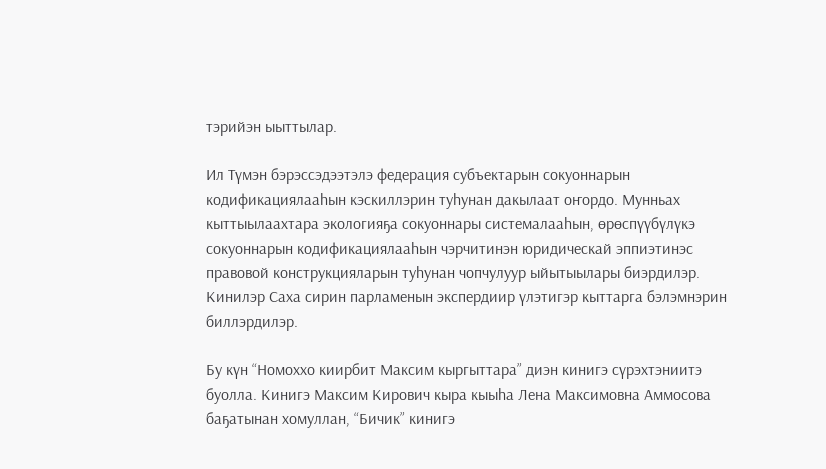тэрийэн ыыттылар.

Ил Түмэн бэрэссэдээтэлэ федерация субъектарын сокуоннарын кодификациялааһын кэскиллэрин туһунан дакылаат оҥордо. Мунньах кыттыылаахтара экологияҕа сокуоннары системалааһын, өрөспүүбүлүкэ сокуоннарын кодификациялааһын чэрчитинэн юридическай эппиэтинэс правовой конструкцияларын туһунан чопчулуур ыйытыылары биэрдилэр. Кинилэр Саха сирин парламенын экспердиир үлэтигэр кыттарга бэлэмнэрин биллэрдилэр.

Бу күн “Номоххо киирбит Максим кыргыттара” диэн кинигэ сүрэхтэниитэ буолла. Кинигэ Максим Кирович кыра кыыһа Лена Максимовна Аммосова баҕатынан хомуллан, “Бичик” кинигэ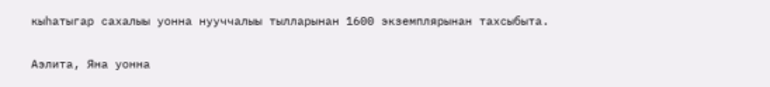кыһатыгар сахалыы уонна нууччалыы тылларынан 1600 экземплярынан тахсыбыта.

Аэлита, Яна уонна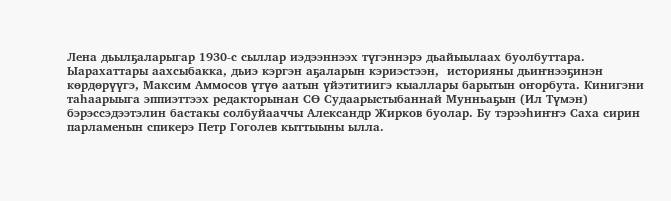Лена дьылҕаларыгар 1930-с сыллар иэдээннээх түгэннэрэ дьайыылаах буолбуттара. Ыарахаттары аахсыбакка, дьиэ кэргэн аҕаларын кэриэстээн,  историяны дьиҥнээҕинэн көрдөрүүгэ, Максим Аммосов үтүө аатын үйэтитиигэ кыаллары барытын оҥорбута. Кинигэни таһаарыыга эппиэттээх редакторынан СӨ Судаарыстыбаннай Мунньаҕын (Ил Түмэн) бэрэссэдээтэлин бастакы солбуйааччы Александр Жирков буолар. Бу тэрээһиҥҥэ Саха сирин парламенын спикерэ Петр Гоголев кыттыыны ылла.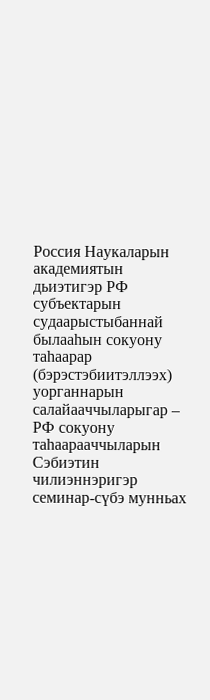Россия Наукаларын академиятын дьиэтигэр РФ субъектарын судаарыстыбаннай былааһын сокуону таһаарар (бэрэстэбиитэллээх) уорганнарын салайааччыларыгар – РФ сокуону таһаарааччыларын Сэбиэтин чилиэннэригэр семинар-сүбэ мунньах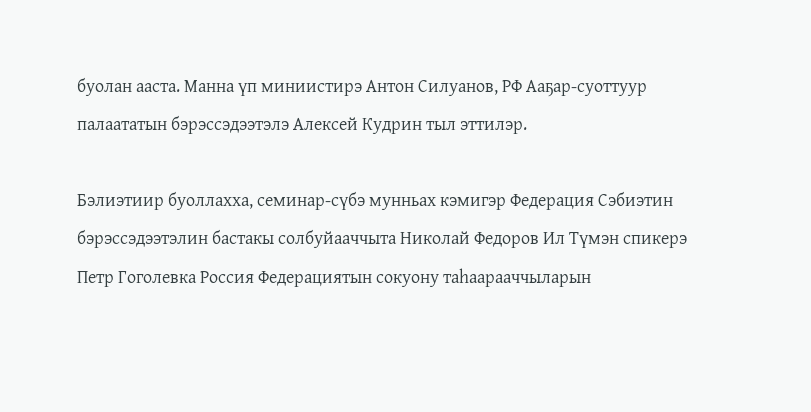буолан ааста. Манна үп миниистирэ Антон Силуанов, РФ Ааҕар-суоттуур палаататын бэрэссэдээтэлэ Алексей Кудрин тыл эттилэр.

Бэлиэтиир буоллахха, семинар-сүбэ мунньах кэмигэр Федерация Сэбиэтин бэрэссэдээтэлин бастакы солбуйааччыта Николай Федоров Ил Түмэн спикерэ Петр Гоголевка Россия Федерациятын сокуону таһаарааччыларын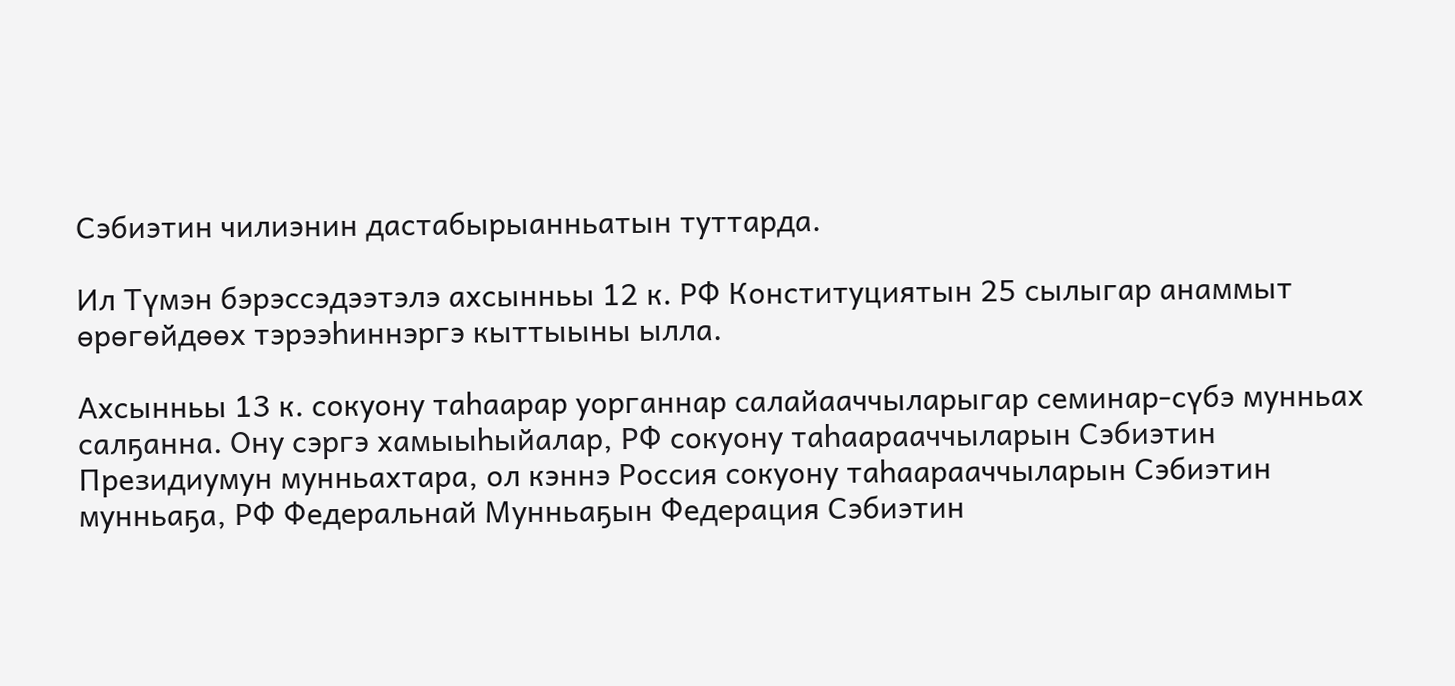Сэбиэтин чилиэнин дастабырыанньатын туттарда.

Ил Түмэн бэрэссэдээтэлэ ахсынньы 12 к. РФ Конституциятын 25 сылыгар анаммыт өрөгөйдөөх тэрээһиннэргэ кыттыыны ылла.

Ахсынньы 13 к. сокуону таһаарар уорганнар салайааччыларыгар семинар-сүбэ мунньах салҕанна. Ону сэргэ хамыыһыйалар, РФ сокуону таһаарааччыларын Сэбиэтин Президиумун мунньахтара, ол кэннэ Россия сокуону таһаарааччыларын Сэбиэтин мунньаҕа, РФ Федеральнай Мунньаҕын Федерация Сэбиэтин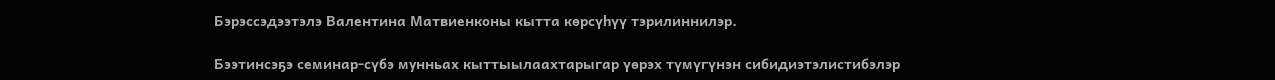Бэрэссэдээтэлэ Валентина Матвиенконы кытта көрсүһүү тэрилиннилэр.

Бээтинсэҕэ семинар-сүбэ мунньах кыттыылаахтарыгар үөрэх түмүгүнэн сибидиэтэлистибэлэр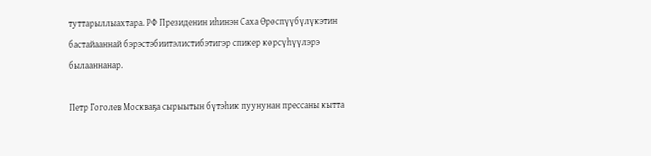туттарыллыахтара. РФ Президенин иһинэн Саха Өрөспүүбүлүкэтин бастайааннай бэрэстэбиитэлистибэтигэр спикер көрсүһүүлэрэ былааннанар.

Петр Гоголев Москваҕа сырыытын бүтэһик пуунунан прессаны кытта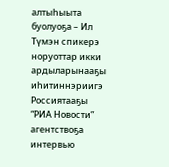алтыһыыта буолуоҕа – Ил Түмэн спикерэ норуоттар икки ардыларынааҕы иһитиннэриигэ Россиятааҕы “РИА Новости” агентствоҕа интервью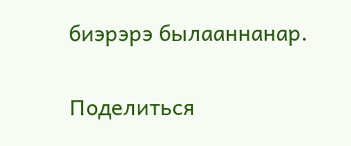биэрэрэ былааннанар.

Поделиться